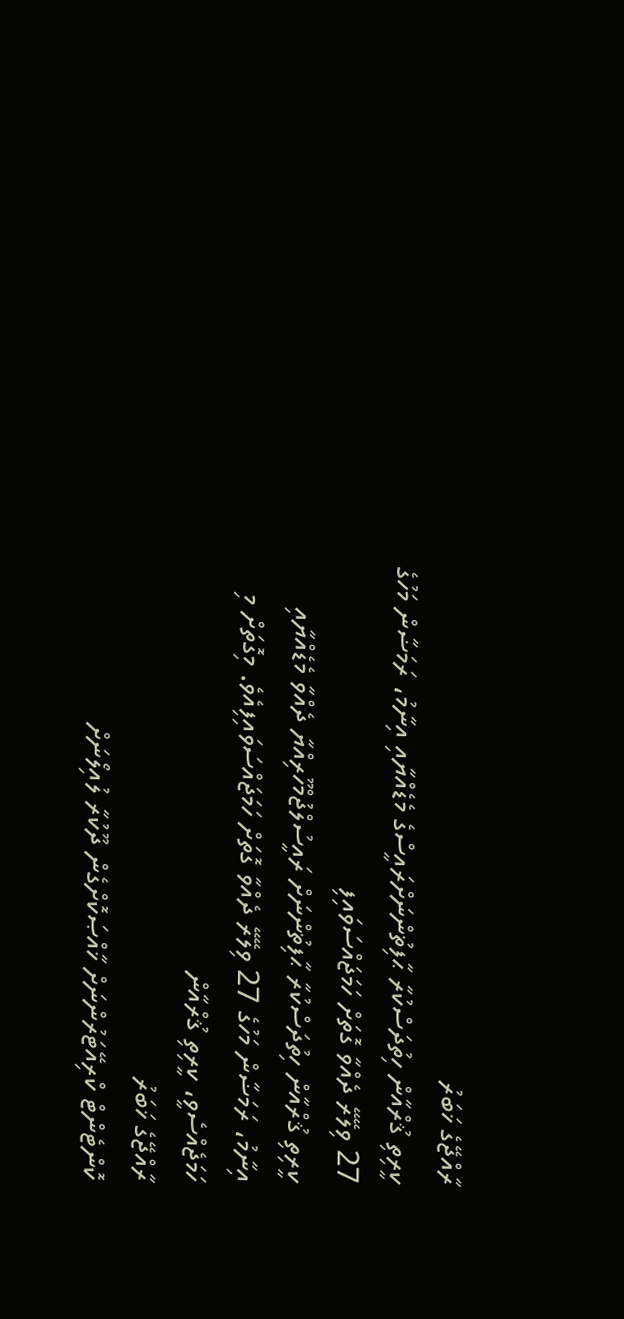ރާއްޖޭގެ ޚަބަރު
ކީރިތި ޤުރްއާން ހިތުދަސްކުރާ ޙާފިޡުންނަށްރައީސްގެ މެޑެއްޔާއި އިނާމު، ރަމަޟާން މަހުގެ 27 ވިލޭރޭ ދެއްވާ ގޮތަށް ހަމަޖައްސަވައިފި
ކީރިތި ޤުރްއާން ހިތުދަސްކުރާ ޙާފިޡުންނަށް ރައީސުލްޖުމްހޫރިއްޔާ ދެއްވާ މެޑެއްޔާއި އިނާމު، ރަމަޟާން މަހުގެ 27 ވިލޭރޭ ދެއްވާ ގޮތަށް ހަމަޖައްސަވައިފިއެވެ. މިގޮތަށް މި ހަމަޖެއްސެވީ، ކީރިތި ޤުރްއާން
ރާއްޖޭގެ ޚަބަރު
ކޮންޓެންޓް ކްރިއޭޓަރުންނަށް ޚާއްޞަކޮށްގެން ދޫކުރާ ލުއިލޯނަށް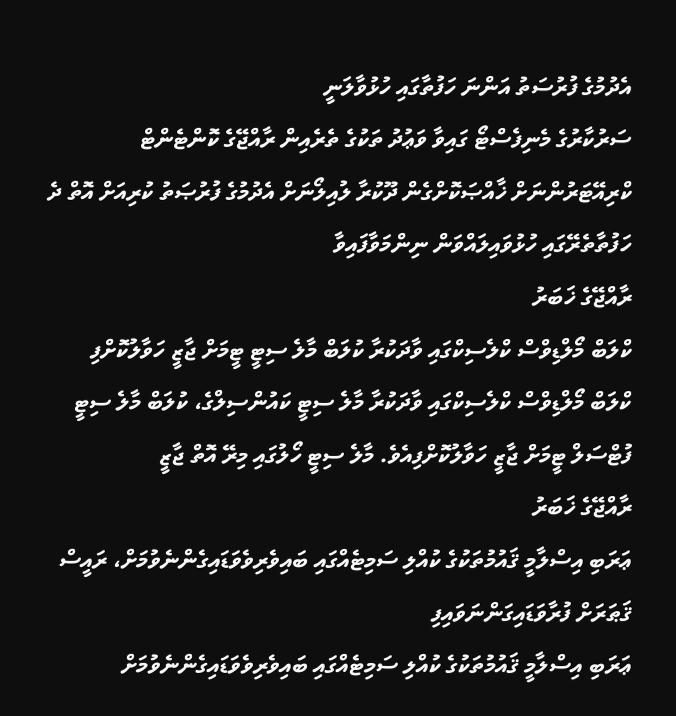އެދުމުގެ ފުރުސަތު އަންނަ ހަފުތާގައި ހުޅުވާލަނީ
ސަރުކާރުގެ މެނިފެސްޓޯ ގައިވާ ވަޢުދު ތަކުގެ ތެރެއިން ރާއްޖޭގެ ކޮންޓެންޓް ކްރިއޭޓަރުންނަށް ޚާއްޞަކޮށްގެން ދޫކުރާ ލުއިލޯނަށް އެދުމުގެ ފުރުޞަތު ކުރިއަށް އޮތް ދެ ހަފުތާތެރޭގައި ހުޅުވައިލައްވަން ނިންމަވާފައިވާ
ރާއްޖޭގެ ޚަބަރު
ކްލަބް މޯލްޑިވްސް ކްލެސިކްގައި ވާދަކުރާ ކުލަބް މާލެ ސިޓީ ޓީމަށް ޖާޒީ ހަވާލުކޮށްފި
ކްލަބް މޯލްޑިވްސް ކްލެސިކްގައި ވާދަކުރާ މާލެ ސިޓީ ކައުންސިލްގެ، ކުލަބް މާލެ ސިޓީ ފުޓްސަލް ޓީމަށް ޖާޒީ ހަވާލުކޮށްފިއެވެ. މާލެ ސިޓީ ހޯލުގައި މިރޭ އޮތް ޖާޒީ
ރާއްޖޭގެ ޚަބަރު
ޢަރަބި އިސްލާމީ ޤައުމުތަކުގެ ކުއްލި ސަމިޓެއްގައި ބައިވެރިވެވަޑައިގެންނެވުމަށް، ރައީސް ޤަޠަރަށް ފުރާވަޑައިގަންނަވައިފި
ޢަރަބި އިސްލާމީ ޤައުމުތަކުގެ ކުއްލި ސަމިޓެއްގައި ބައިވެރިވެވަޑައިގެންނެވުމަށް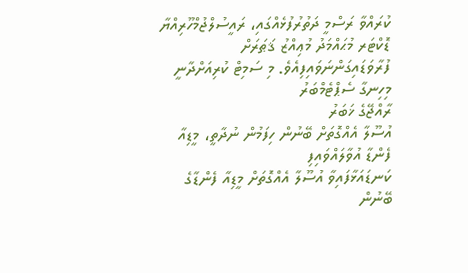ކުރައްވާ ރަސްމީ ދަތުރުފުޅެއްގައި، ރައީސުލްޖުމްހޫރިއްޔާ ޑޮކްޓަރ މުޙައްމަދު މުޢިއްޒު ޤަޠަރަށް ފުރާވަޑައިގަންނަވައިފިއެވެ. މި ސަމިޓް ކުރިއަށްދާނީ މިހިނގާ ސެޕްޓެމްބަރު
ރާއްޖޭގެ ޚަބަރު
އުސޫލާ އެއްގޮތަށް ބޭނުން ހިފަމުން ނުދާތީ، މީޑިއާ ފެންޑާ އުވާލައްވައިފި
ކަނޑައަޅާފައިވާ އުސޫލާ އެއްގޮތަށް މީޑިއާ ފެންޑާގެ ބޭނުން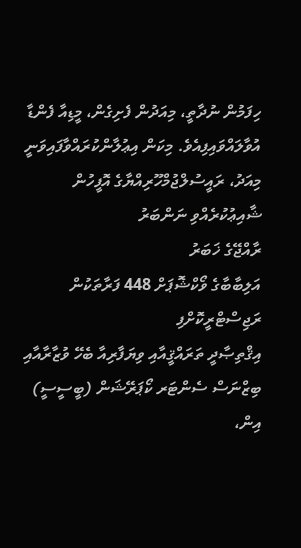ހިފަމުން ނުދާތީ، މިއަދުން ފެށިގެން، މީޑިއާ ފެންޑާ އުވާލައްވައިފިއެވެ. މިކަން އިޢުލާންކުރައްވާފައިވަނީ މިއަދު، ރައީސުލްޖުމްހޫރިއްޔާގެ އޮފީހުން ޝާއިޢުކުރެއްވި ނަންބަރު
ރާއްޖޭގެ ޚަބަރު
އަލިބާބާގެ ވޯކްޝޮޕަށް 448 ފަރާތަކުން ރަޖިސްޓްރީކޮށްފި
އިޤްތިޞާދީ ތަރައްޤީއާއި ވިޔަފާރިއާ ބެހޭ ވުޒާރާއާއި ބިޒްނަސް ސެންޓަރ ކޯޕަރޭޝަން (ބީސީސީ) އިން،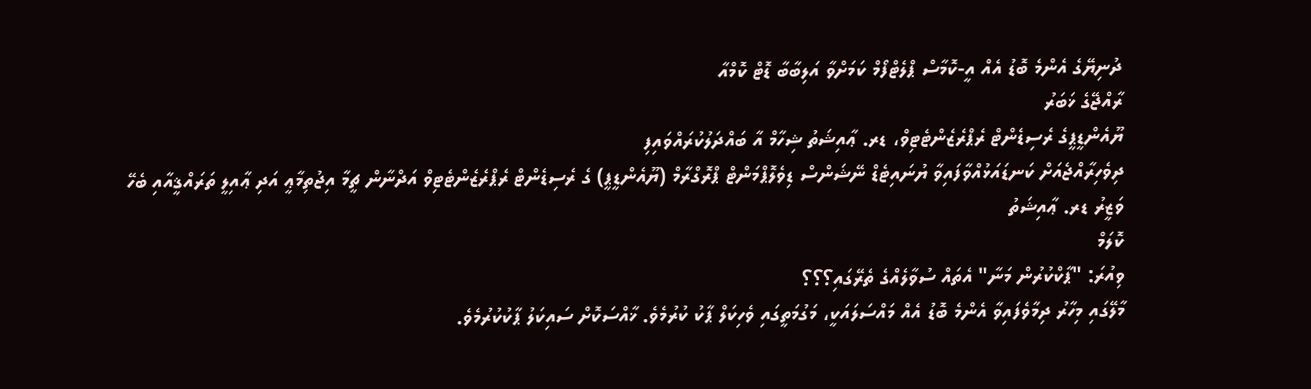ދުނިޔޭގެ އެންމެ ބޮޑު އެއް އީ-ކޮމާސް ޕްލެޓްފޯމް ކަމަށްވާ އަލިބާބާ ޑޮޓް ކޮމްއާ
ރާއްޖޭގެ ޚަބަރު
ޔޫއެންޑީޕީގެ ރެސިޑެންޓް ރެޕްރެޒެންޓެޓިވް، ޑރ. ޢާއިޝަތު ޝިހާމް އާ ބައްދަލުކުރައްވައިފި
ދިވެހިރާއްޖެއަށް ކަނޑައަޅުއްވާފައިވާ ޔުނައިޓެޑް ނޭޝަންސް ޑިވެލޮޕްމަންޓް ޕްރޮގްރާމް (ޔޫއެންޑީޕީ) ގެ ރެސިޑެންޓް ރެޕްރެޒެންޓެޓިވް އަދްނާން ޗީމާ އިޖުތިމާޢީ އަދި ޢާއިލީ ތަރައްޤީއާއި ބެހޭ ވަޒީރު ޑރ. ޢާއިޝަތު
ކޮލަމް
ވިއުރަ: "ޕާކްކުރުން މަނާ" އެތައް ސުވާލެއްގެ ތެރޭގައި؟؟؟
މާލޭގައި މިހާރު ދިމާވެފައިވާ އެންމެ ބޮޑު އެއް މައްސަލައަކީ، މަގުމަތީގައި ވެހިކަލް ޕާކު ކުރުމެވެ. ޚާއްސަކޮށް ސައިކަލު ޕާކުކުރުމެވެ.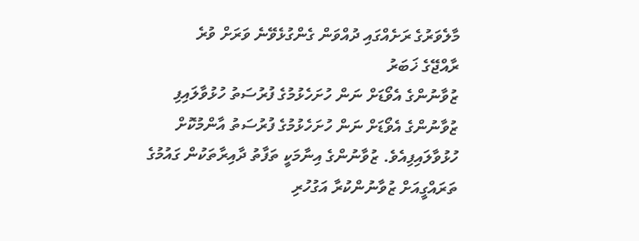މާލެވަރުގެ ރަށެއްގައި ދުއްވަން ގެންގުޅެވޭނެ ވަރަށް ވުރެ
ރާއްޖޭގެ ޚަބަރު
ޒުވާނުންގެ އެވޯޑަށް ނަން ހުށަހެޅުމުގެ ފުރުސަތު ހުޅުވާލައިފި
ޒުވާނުންގެ އެވޯޑަށް ނަން ހުށަހެޅުމުގެ ފުރުސަތު އާންމުކޮށް ހުޅުވާލައިފިއެވެ. ޒުވާނުންގެ އިނާމަކީ ތަފާތު ދާއިރާތަކުން ގައުމުގެ ތަރައްގީއަށް ޒުވާނުންކުރާ އަގުހުރި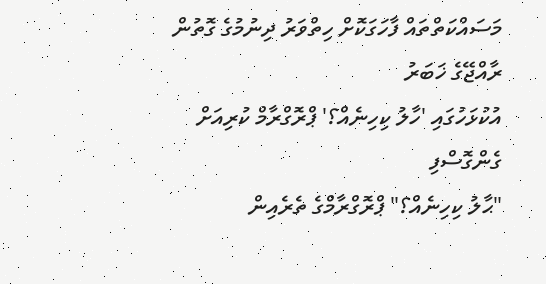މަސައްކަތްތައް ފާހަގަކޮށް ހިތްވަރު ދިނުމުގެ ގޮތުން
ރާއްޖޭގެ ޚަބަރު
އުކުޅަހުގައި 'ހާލު ކިހިނެއް؟' ޕްރޮގްރާމް ކުރިއަށް ގެންގޮސްފި
"ޙާލު ކިހިނެއް؟" ޕްރޮގްރާމްގެ ތެރެއިން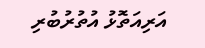އަރިއަތޮޅު އުތުރުބުރި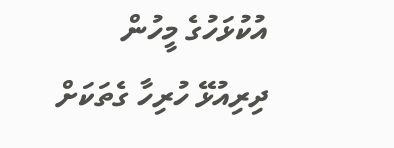އުކުޅަހުގެ މީހުން ދިރިއުޅޭ ހުރިހާ ގެތަކަށް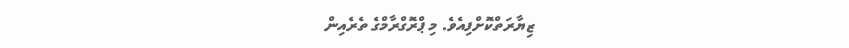ޒިޔާރަތްކޮށްފިއެވެ. މި ޕްރޮގްރާމްގެ ތެރެއިން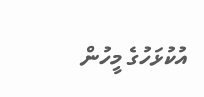އުކުޅަހުގެ މީހުން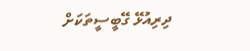ދިރިއުޅޭ ގޭބީސީތަކަށް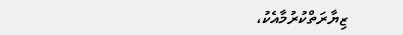ޒިޔާރަތްކުރުމާއެކު،